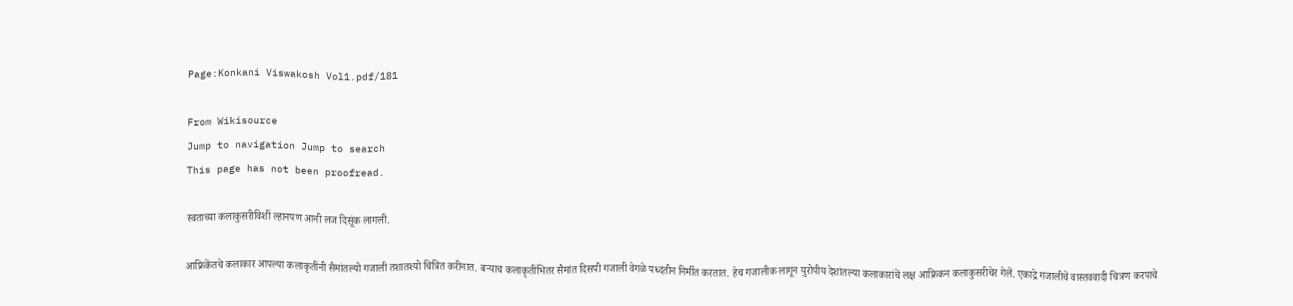Page:Konkani Viswakosh Vol1.pdf/181

From Wikisource
Jump to navigation Jump to search
This page has not been proofread.

स्वताच्या कलाकुसरीविशीं ल्हानपण आनी लज दिसूंक लागली.

आफ्रिकेंतचे कलाकार आपल्या कलाकृतींनी सैमांतल्यो गजाली तशातश्यो चित्रित करीनात. बऱ्याच कलाकृतींभितर सैमांत दिसपी गजाली वेगळे पध्दतीन निर्मीत करतात. हेच गजालीक लागून युरोपीय देशांतल्या कलाकारांचें लक्ष आफ्रिकन कलाकुसरीचेर गेलें. एकाद्रे गजालीचें वास्तववादी चित्रण करपाचे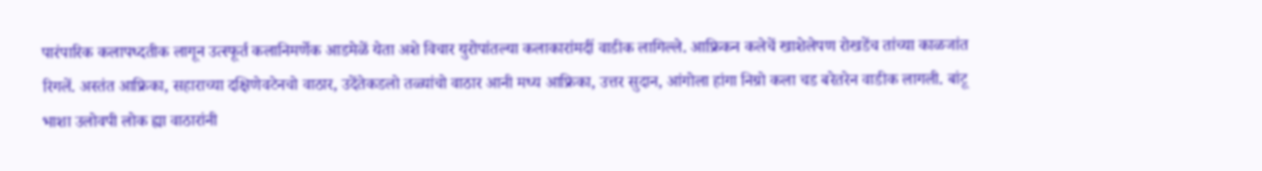पारंपारिक कलापध्दतीक लागून उत्स्फूर्त कलानिमर्णेक आडमेळें येता अशे विचार युरोपांतल्या कलाकारांमदीं वाडीक लागिल्ले. आफ्रिकन कलेचें खाशेलेपण रोखडेंच तांच्या काळजांत रिगलें. अस्तंत आफ्रिका, सहाराच्या दक्षिणेवटेनचो वाठार, उदेंतेकडलो तळ्यांचो वाठार आनी मध्य आफ्रिका, उत्तर सुदान, आंगोला हांगा निग्रो कला चड बरेतरेन वाडीक लागली. बांटू भाशा उलोवपी लोक ह्या वाठारांनी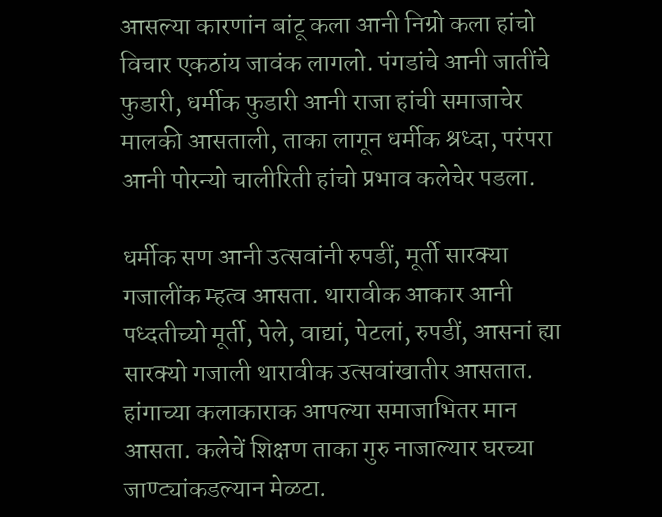आसल्या कारणांन बांटू कला आनी निग्रो कला हांचो विचार एकठांय जावंक लागलो. पंगडांचे आनी जातींचे फुडारी, धर्मीक फुडारी आनी राजा हांची समाजाचेर मालकी आसताली, ताका लागून धर्मीक श्रध्दा, परंपरा आनी पोरन्यो चालीरिती हांचो प्रभाव कलेचेर पडला.

धर्मीक सण आनी उत्सवांनी रुपडीं, मूर्ती सारक्या गजालींक म्हत्व आसता. थारावीक आकार आनी पध्दतीच्यो मूर्ती, पेले, वाद्यां, पेटलां, रुपडीं, आसनां ह्या सारक्यो गजाली थारावीक उत्सवांखातीर आसतात. हांगाच्या कलाकाराक आपल्या समाजाभितर मान आसता. कलेचें शिक्षण ताका गुरु नाजाल्यार घरच्या जाण्ट्यांकडल्यान मेळटा.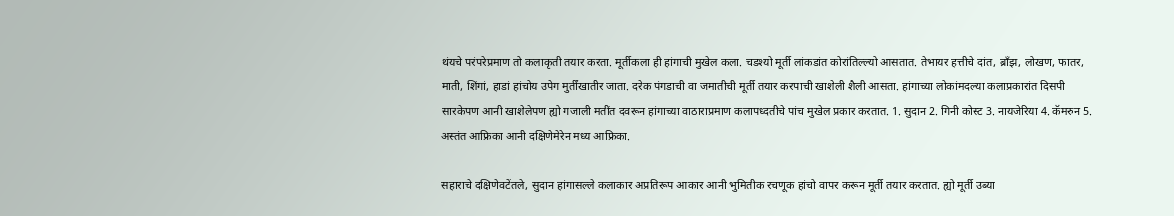थंयचे परंपरेप्रमाण तो कलाकृती तयार करता. मूर्तीकला ही हांगाची मुखेल कला. चडश्यो मूर्ती लांकडांत कोरांतिल्ल्यो आसतात. तेभायर हत्तीचे दांत, ब्राँझ, लोखण, फातर, माती, शिंगां, हाडां हांचोय उपेग मुर्तींखातीर जाता. दरेक पंगडाची वा जमातीची मूर्ती तयार करपाची खाशेली शैली आसता. हांगाच्या लोकांमदल्या कलाप्रकारांत दिसपी सारकेपण आनी खाशेलेपण ह्यो गजाली मतींत दवरून हांगाच्या वाठाराप्रमाण कलापध्दतीचे पांच मुखेल प्रकार करतात. 1. सुदान 2. गिनी कोस्ट 3. नायजेरिया 4. कॅमरुन 5. अस्तंत आफ्रिका आनी दक्षिणेमेरेन मध्य आफ्रिका.

सहाराचे दक्षिणेवटेंतले, सुदान हांगासल्ले कलाकार अप्रतिरूप आकार आनी भुमितीक रचणूक हांचो वापर करून मूर्ती तयार करतात. ह्यो मूर्ती उब्या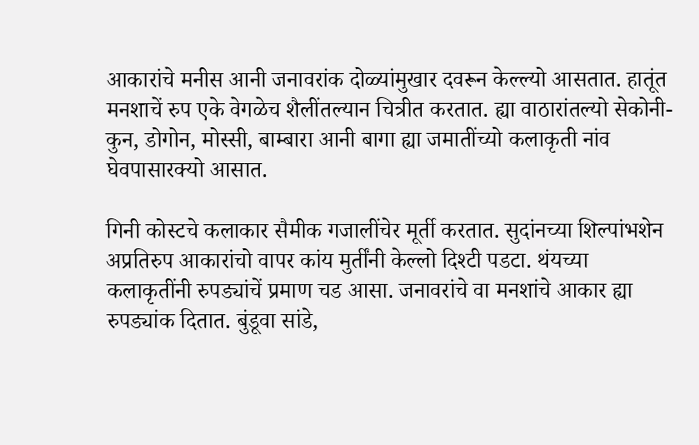आकारांचे मनीस आनी जनावरांक दोळ्यांमुखार दवरून केल्ल्यो आसतात. हातूंत मनशाचें रुप एके वेगळेच शैलींतल्यान चित्रीत करतात. ह्या वाठारांतल्यो सेकोनी-कुन, डोगोन, मोस्सी, बाम्बारा आनी बागा ह्या जमातींच्यो कलाकृती नांव घेवपासारक्यो आसात.

गिनी कोस्टचे कलाकार सैमीक गजालींचेर मूर्ती करतात. सुदांनच्या शिल्पांभशेन अप्रतिरुप आकारांचो वापर कांय मुर्तींनी केल्लो दिश्टी पडटा. थंयच्या कलाकृतींनी रुपड्यांचें प्रमाण चड आसा. जनावरांचे वा मनशांचे आकार ह्या रुपड्यांक दितात. बुंडूवा सांडे,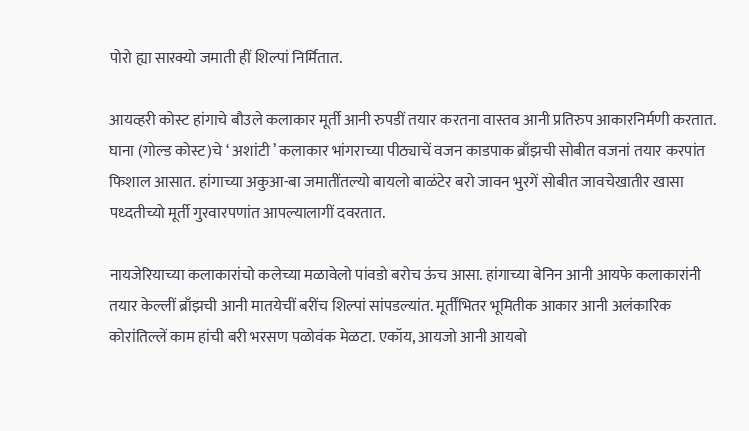पोरो ह्या सारक्यो जमाती हीं शिल्पां निर्मितात.

आयव्हरी कोस्ट हांगाचे बौउले कलाकार मूर्ती आनी रुपडीं तयार करतना वास्तव आनी प्रतिरुप आकारनिर्मणी करतात. घाना (गोल्ड कोस्ट)चे ‘ अशांटी ’ कलाकार भांगराच्या पीठ्याचें वजन काडपाक ब्राँझची सोबीत वजनां तयार करपांत फिशाल आसात. हांगाच्या अकुआ-बा जमातींतल्यो बायलो बाळंटेर बरो जावन भुरगें सोबीत जावचेखातीर खासा पध्दतीच्यो मूर्ती गुरवारपणांत आपल्यालागीं दवरतात.

नायजेरियाच्या कलाकारांचो कलेच्या मळावेलो पांवडो बरोच ऊंच आसा. हांगाच्या बेनिन आनी आयफे कलाकारांनी तयार केल्लीं ब्राँझची आनी मातयेचीं बरींच शिल्पां सांपडल्यांत. मूर्तींभितर भूमितीक आकार आनी अलंकारिक कोरांतिल्लें काम हांची बरी भरसण पळोवंक मेळटा. एकॉय, आयजो आनी आयबो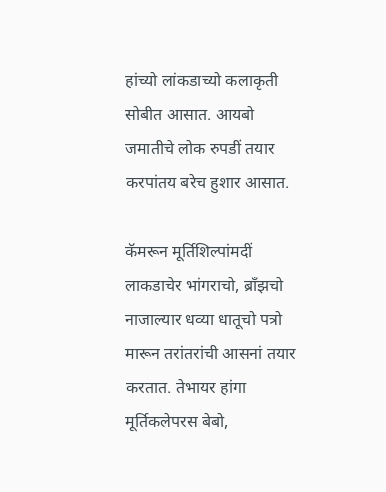हांच्यो लांकडाच्यो कलाकृती सोबीत आसात. आयबो जमातीचे लोक रुपडीं तयार करपांतय बरेच हुशार आसात.

कॅमरून मूर्तिशिल्पांमदीं लाकडाचेर भांगराचो, ब्राँझचो नाजाल्यार धव्या धातूचो पत्रो मारून तरांतरांची आसनां तयार करतात. तेभायर हांगा मूर्तिकलेपरस बेबो,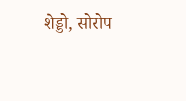शेड्डो, सोरोप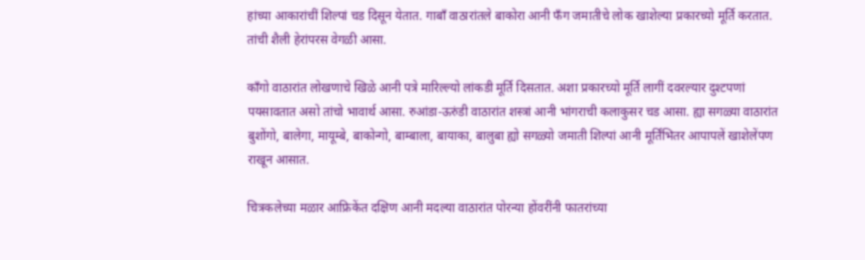हांच्या आकारांचीं शिल्पां चड दिसून येतात. गाबाँ वाठारांतले बाकोरा आनी फँग जमातीचे लोक खाशेल्या प्रकारच्यो मूर्ति करतात. तांची शैली हेरांपरस वेगळी आसा.

काँगो वाठारांत लोखणाचे खिळे आनी पत्रे मारिल्ल्यो लांकडी मूर्ति दिसतात. अशा प्रकारच्यो मूर्ति लागीं दवरल्यार दुश्टपणां पयसावतात असो तांचो भावार्थ आसा. रुआंडा-ऊरुंडी वाठारांत शस्त्रां आनी भांगराची कलाकुसर चड आसा. ह्या सगळ्या वाठारांत बुशोंगो, बालेगा, मायूम्बे, बाकोन्गो, बाम्बाला, बायाका, बालुबा ह्यो सगळ्यो जमाती शिल्पां आनी मूर्तिंभितर आपापलें खाशेलेंपण राखून आसात.

चित्रकलेच्या मळार आफ्रिकेंत दक्षिण आनी मदल्या वाठारांत पोरन्या होंवरींनी फातरांच्या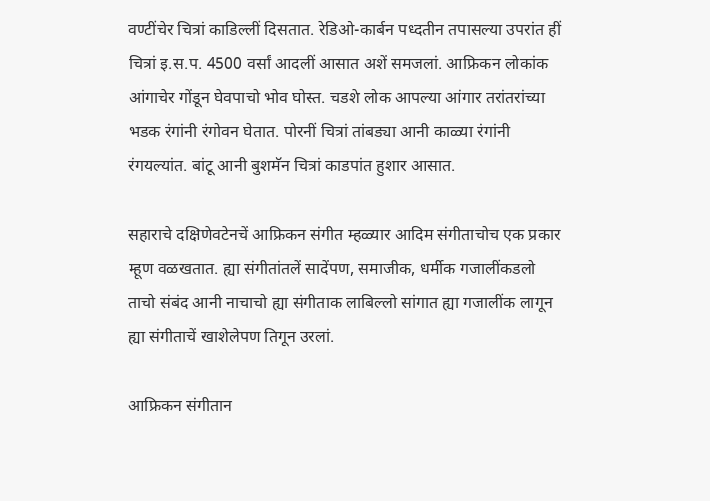वण्टींचेर चित्रां काडिल्लीं दिसतात. रेडिओ-कार्बन पध्दतीन तपासल्या उपरांत हीं चित्रां इ.स.प. 4500 वर्सां आदलीं आसात अशें समजलां. आफ्रिकन लोकांक आंगाचेर गोंडून घेवपाचो भोव घोस्त. चडशे लोक आपल्या आंगार तरांतरांच्या भडक रंगांनी रंगोवन घेतात. पोरनीं चित्रां तांबड्या आनी काळ्या रंगांनी रंगयल्यांत. बांटू आनी बुशमॅन चित्रां काडपांत हुशार आसात.

सहाराचे दक्षिणेवटेनचें आफ्रिकन संगीत म्हळ्यार आदिम संगीताचोच एक प्रकार म्हूण वळखतात. ह्या संगीतांतलें सादेंपण, समाजीक, धर्मीक गजालींकडलो ताचो संबंद आनी नाचाचो ह्या संगीताक लाबिल्लो सांगात ह्या गजालींक लागून ह्या संगीताचें खाशेलेपण तिगून उरलां.

आफ्रिकन संगीतान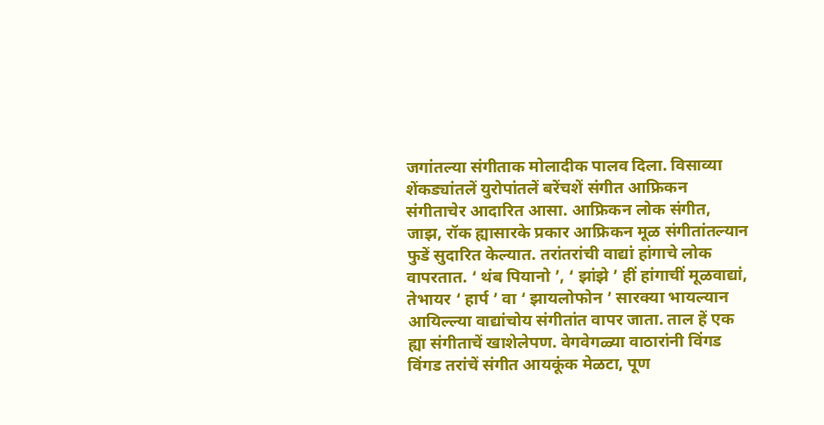जगांतल्या संगीताक मोलादीक पालव दिला. विसाव्या शेंकड्यांतलें युरोपांतलें बरेंचशें संगीत आफ्रिकन संगीताचेर आदारित आसा. आफ्रिकन लोक संगीत, जाझ, रॉक ह्यासारके प्रकार आफ्रिकन मूळ संगीतांतल्यान फुडें सुदारित केल्यात. तरांतरांची वाद्यां हांगाचे लोक वापरतात. ‘ थंब पियानो ’, ‘ झांझे ’ हीं हांगाचीं मूळवाद्यां, तेभायर ‘ हार्प ’ वा ‘ झायलोफोन ’ सारक्या भायल्यान आयिल्ल्या वाद्यांचोय संगीतांत वापर जाता. ताल हें एक ह्या संगीताचें खाशेलेपण. वेगवेगळ्या वाठारांनी विंगड विंगड तरांचें संगीत आयकूंक मेळटा, पूण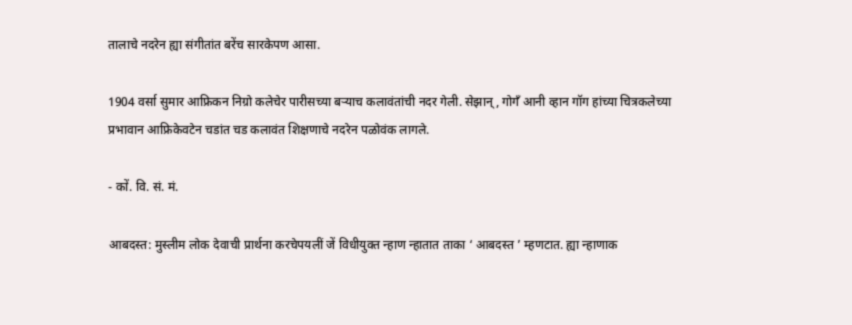तालाचे नदरेन ह्या संगीतांत बरेंच सारकेपण आसा.

1904 वर्सा सुमार आफ्रिकन निग्रो कलेचेर पारीसच्या बऱ्याच कलावंतांची नदर गेली. सेझान्, गोगँ आनी व्हान गॉग हांच्या चित्रकलेच्या प्रभावान आफ्रिकेवटेन चडांत चड कलावंत शिक्षणाचे नदरेन पळोवंक लागले.

- कों. वि. सं. मं.

आबदस्त: मुस्लीम लोक देवाची प्रार्थना करचेपयलीं जें विधीयुक्त न्हाण न्हातात ताका ‘ आबदस्त ’ म्हणटात. ह्या न्हाणाक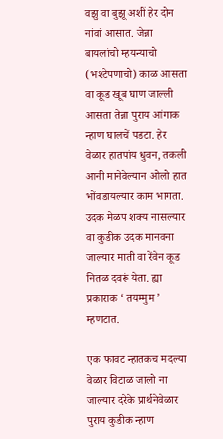वझु वा बुझू अशीं हेर दोन नांवां आसात. जेन्ना बायलांचो म्हयन्याचो (भश्टेपणाचो) काळ आसता वा कूड खूब घाण जाल्ली आसता तेन्ना पुराय आंगाक न्हाण घालचें पडटा. हेर वेळार हातपांय धुवन, तकली आनी मानेवेल्यान ओलो हात भोंवडायल्यार काम भागता. उदक मेळप शक्य नासल्यार वा कुडीक उदक मानवना जाल्यार माती वा रेंवेन कूड नितळ दवरूं येता. ह्या प्रकाराक ‘ तयम्मुम ’ म्हणटात.

एक फावट न्हातकच मदल्या वेळार विटाळ जालो ना जाल्यार दरेके प्रार्थनेवेळार पुराय कुडीक न्हाण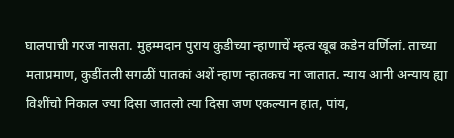घालपाची गरज नासता. मुहम्मदान पुराय कुडीच्या न्हाणाचें म्हत्व खूब कडेन वर्णिलां. ताच्या मताप्रमाण, कुडींतली सगळीं पातकां अशें न्हाण न्हातकच ना जातात. न्याय आनी अन्याय ह्या विशींचो निकाल ज्या दिसा जातलो त्या दिसा जण एकल्यान हात, पांय,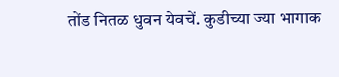तोंड नितळ धुवन येवचें. कुडीच्या ज्या भागाक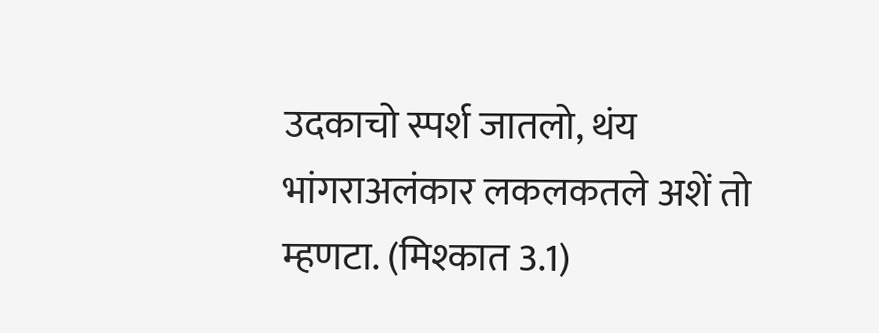उदकाचो स्पर्श जातलो, थंय भांगराअलंकार लकलकतले अशें तो म्हणटा. (मिश्कात 3.1)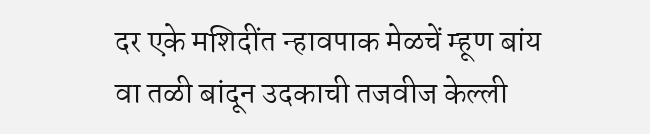दर एके मशिदींत न्हावपाक मेळचें म्हूण बांय वा तळी बांदून उदकाची तजवीज केल्ली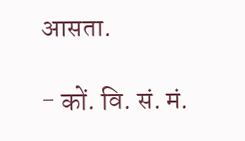आसता.

- कों. वि. सं. मं.